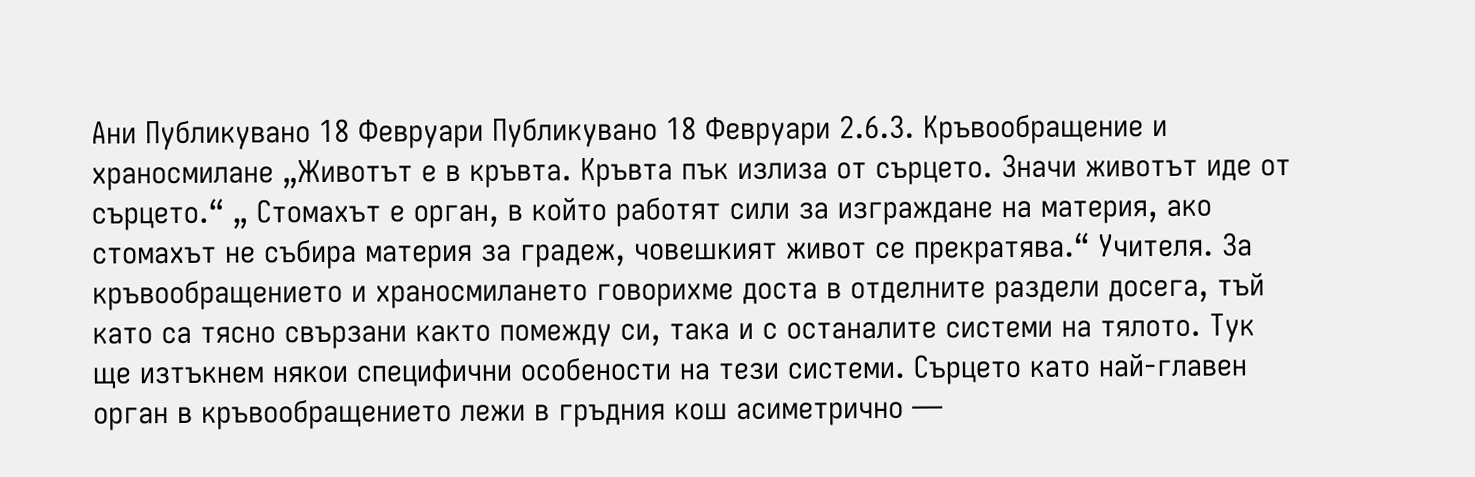Ани Публикувано 18 Февруари Публикувано 18 Февруари 2.6.3. Кръвообращение и храносмилане „Животът е в кръвта. Кръвта пък излиза от сърцето. Значи животът иде от сърцето.“ „ Стомахът е орган, в който работят сили за изграждане на материя, ако стомахът не събира материя за градеж, човешкият живот се прекратява.“ Учителя. За кръвообращението и храносмилането говорихме доста в отделните раздели досега, тъй като са тясно свързани както помежду си, така и с останалите системи на тялото. Тук ще изтъкнем някои специфични особености на тези системи. Сърцето като най-главен орган в кръвообращението лежи в гръдния кош асиметрично —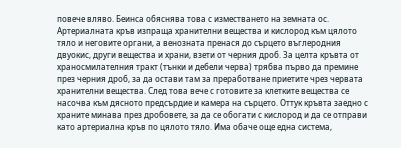повече вляво. Беинса обяснява това с изместването на земната ос. Артериалната кръв изпраща хранителни вещества и кислород към цялото тяло и неговите органи, а венозната пренася до сърцето въглеродния двуокис, други вещества и храни, взети от черния дроб. За целта кръвта от храносмилателния тракт (тънки и дебели черва) трябва първо да премине през черния дроб, за да остави там за преработване приетите чрез червата хранителни вещества. След това вече с готовите за клетките вещества се насочва към дясното предсърдие и камера на сърцето. Оттук кръвта заедно с храните минава през дробовете, за да се обогати с кислород и да се отправи като артериална кръв по цялото тяло. Има обаче още една система,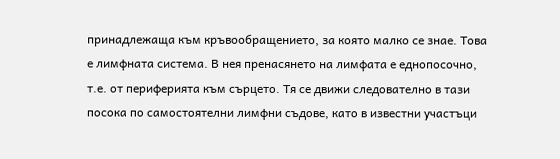принадлежаща към кръвообращението, за която малко се знае. Това е лимфната система. В нея пренасянето на лимфата е еднопосочно, т.е. от периферията към сърцето. Тя се движи следователно в тази посока по самостоятелни лимфни съдове, като в известни участъци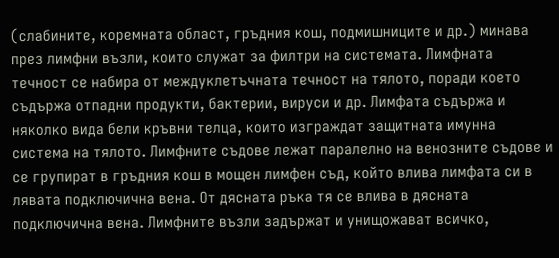(слабините, коремната област, гръдния кош, подмишниците и др.) минава през лимфни възли, които служат за филтри на системата. Лимфната течност се набира от междуклетъчната течност на тялото, поради което съдържа отпадни продукти, бактерии, вируси и др. Лимфата съдържа и няколко вида бели кръвни телца, които изграждат защитната имунна система на тялото. Лимфните съдове лежат паралелно на венозните съдове и се групират в гръдния кош в мощен лимфен съд, който влива лимфата си в лявата подключична вена. От дясната ръка тя се влива в дясната подключична вена. Лимфните възли задържат и унищожават всичко,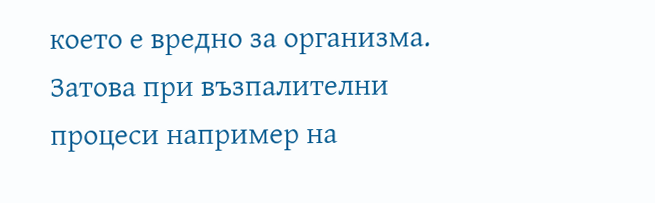което е вредно за организма. Затова при възпалителни процеси например на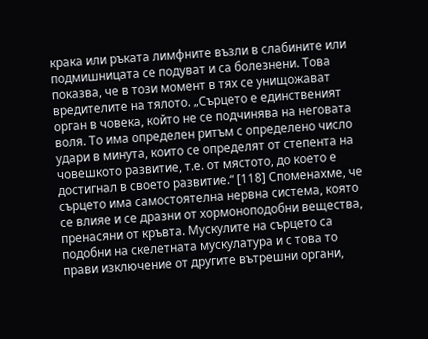крака или ръката лимфните възли в слабините или подмишницата се подуват и са болезнени. Това показва, че в този момент в тях се унищожават вредителите на тялото. „Сърцето е единственият орган в човека, който не се подчинява на неговата воля. То има определен ритъм с определено число удари в минута, които се определят от степента на човешкото развитие, т.е. от мястото, до което е достигнал в своето развитие.“ [118] Споменахме, че сърцето има самостоятелна нервна система, която се влияе и се дразни от хормоноподобни вещества, пренасяни от кръвта. Мускулите на сърцето са подобни на скелетната мускулатура и с това то прави изключение от другите вътрешни органи,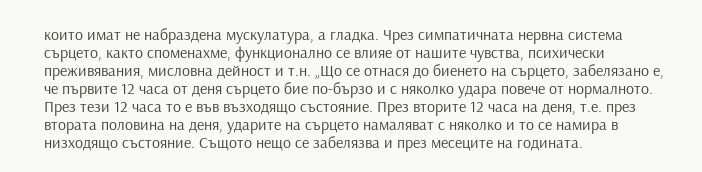които имат не набраздена мускулатура, а гладка. Чрез симпатичната нервна система сърцето, както споменахме, функционално се влияе от нашите чувства, психически преживявания, мисловна дейност и т.н. „Що се отнася до биенето на сърцето, забелязано е, че първите 12 часа от деня сърцето бие по-бързо и с няколко удара повече от нормалното. През тези 12 часа то е във възходящо състояние. През вторите 12 часа на деня, т.е. през втората половина на деня, ударите на сърцето намаляват с няколко и то се намира в низходящо състояние. Същото нещо се забелязва и през месеците на годината.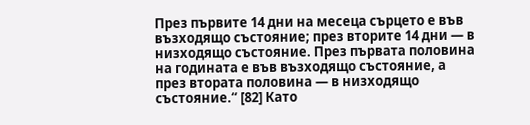През първите 14 дни на месеца сърцето е във възходящо състояние; през вторите 14 дни — в низходящо състояние. През първата половина на годината е във възходящо състояние, а през втората половина — в низходящо състояние.“ [82] Като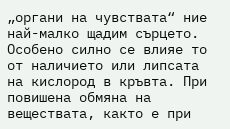„органи на чувствата“ ние най-малко щадим сърцето. Особено силно се влияе то от наличието или липсата на кислород в кръвта. При повишена обмяна на веществата, както е при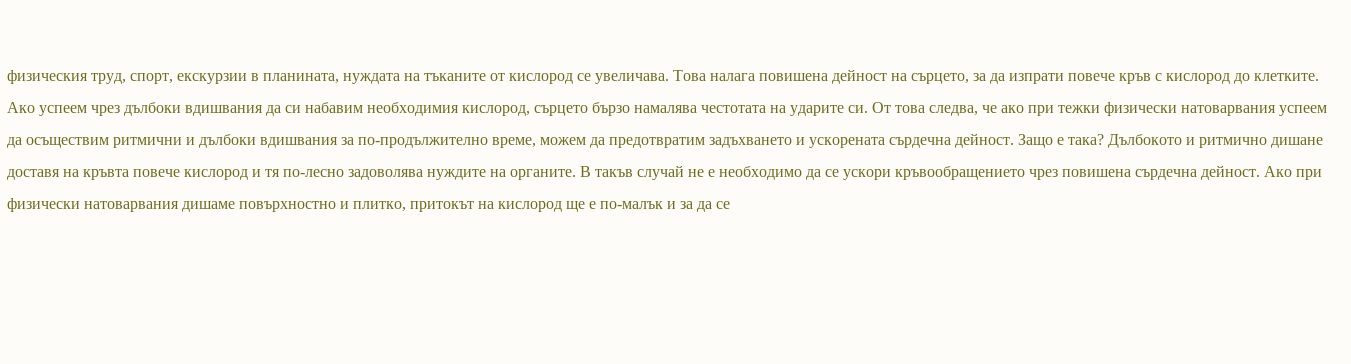физическия труд, спорт, екскурзии в планината, нуждата на тъканите от кислород се увеличава. Това налага повишена дейност на сърцето, за да изпрати повече кръв с кислород до клетките. Ако успеем чрез дълбоки вдишвания да си набавим необходимия кислород, сърцето бързо намалява честотата на ударите си. От това следва, че ако при тежки физически натоварвания успеем да осъществим ритмични и дълбоки вдишвания за по-продължително време, можем да предотвратим задъхването и ускорената сърдечна дейност. Защо е така? Дълбокото и ритмично дишане доставя на кръвта повече кислород и тя по-лесно задоволява нуждите на органите. В такъв случай не е необходимо да се ускори кръвообращението чрез повишена сърдечна дейност. Ако при физически натоварвания дишаме повърхностно и плитко, притокът на кислород ще е по-малък и за да се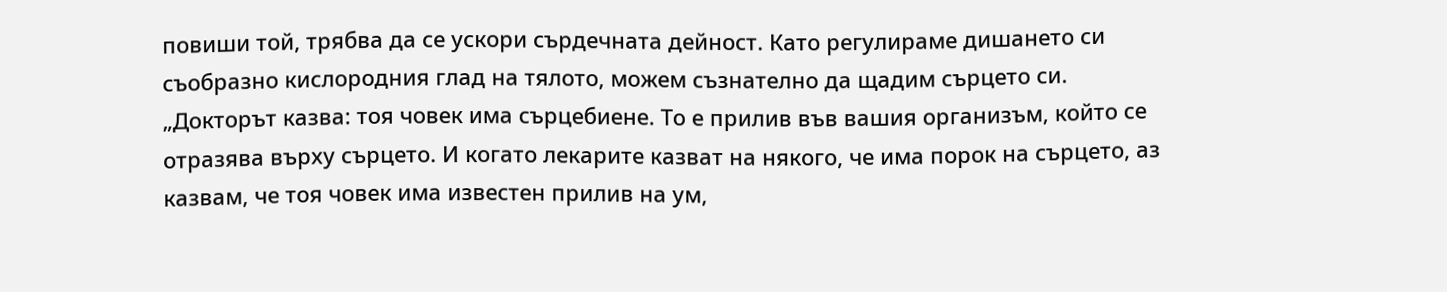повиши той, трябва да се ускори сърдечната дейност. Като регулираме дишането си съобразно кислородния глад на тялото, можем съзнателно да щадим сърцето си. „Докторът казва: тоя човек има сърцебиене. То е прилив във вашия организъм, който се отразява върху сърцето. И когато лекарите казват на някого, че има порок на сърцето, аз казвам, че тоя човек има известен прилив на ум,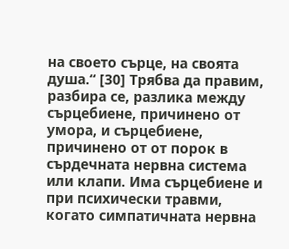на своето сърце, на своята душа.“ [30] Трябва да правим, разбира се, разлика между сърцебиене, причинено от умора, и сърцебиене, причинено от от порок в сърдечната нервна система или клапи. Има сърцебиене и при психически травми, когато симпатичната нервна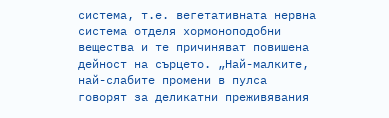система, т.е. вегетативната нервна система отделя хормоноподобни вещества и те причиняват повишена дейност на сърцето. „Най-малките, най-слабите промени в пулса говорят за деликатни преживявания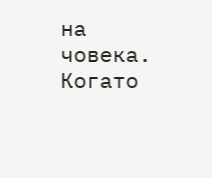на човека. Когато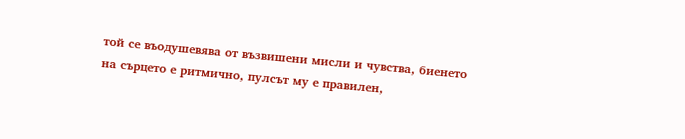той се въодушевява от възвишени мисли и чувства, биенето на сърцето е ритмично, пулсът му е правилен,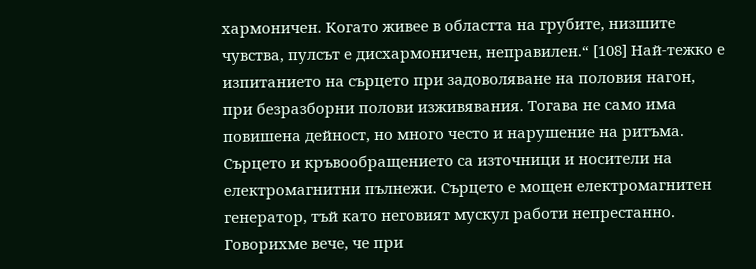хармоничен. Когато живее в областта на грубите, низшите чувства, пулсът е дисхармоничен, неправилен.“ [108] Най-тежко е изпитанието на сърцето при задоволяване на половия нагон, при безразборни полови изживявания. Тогава не само има повишена дейност, но много често и нарушение на ритъма. Сърцето и кръвообращението са източници и носители на електромагнитни пълнежи. Сърцето е мощен електромагнитен генератор, тъй като неговият мускул работи непрестанно. Говорихме вече, че при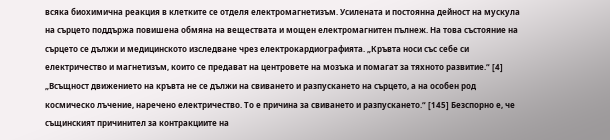всяка биохимична реакция в клетките се отделя електромагнетизъм. Усилената и постоянна дейност на мускула на сърцето поддържа повишена обмяна на веществата и мощен електромагнитен пълнеж. На това състояние на сърцето се дължи и медицинското изследване чрез електрокардиографията. „Кръвта носи със себе си електричество и магнетизъм, които се предават на центровете на мозъка и помагат за тяхното развитие.“ [4] „Всъщност движението на кръвта не се дължи на свиването и разпускането на сърцето, а на особен род космическо лъчение, наречено електричество. То е причина за свиването и разпускането.“ [145] Безспорно е, че същинският причинител за контракциите на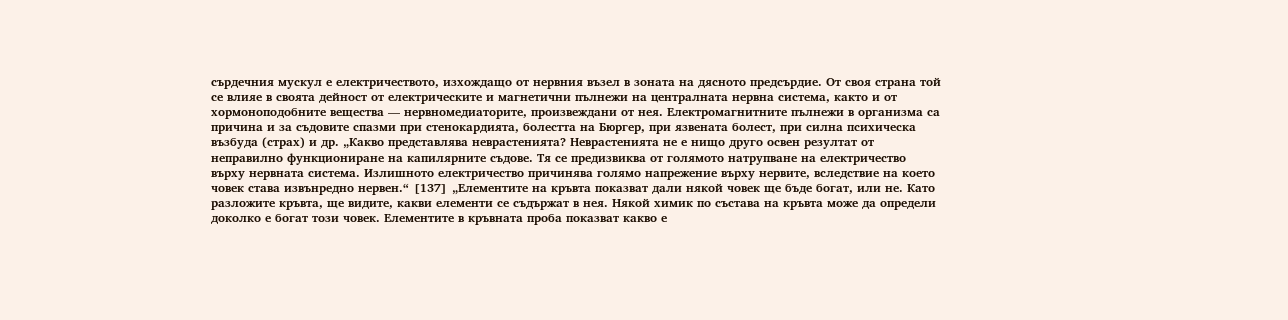сърдечния мускул е електричеството, изхождащо от нервния възел в зоната на дясното предсърдие. От своя страна той се влияе в своята дейност от електрическите и магнетични пълнежи на централната нервна система, както и от хормоноподобните вещества — нервномедиаторите, произвеждани от нея. Електромагнитните пълнежи в организма са причина и за съдовите спазми при стенокардията, болестта на Бюргер, при язвената болест, при силна психическа възбуда (страх) и др. „Какво представлява неврастенията? Неврастенията не е нищо друго освен резултат от неправилно функциониране на капилярните съдове. Тя се предизвиква от голямото натрупване на електричество върху нервната система. Излишното електричество причинява голямо напрежение върху нервите, вследствие на което човек става извънредно нервен.“ [137] „Елементите на кръвта показват дали някой човек ще бъде богат, или не. Като разложите кръвта, ще видите, какви елементи се съдържат в нея. Някой химик по състава на кръвта може да определи доколко е богат този човек. Елементите в кръвната проба показват какво е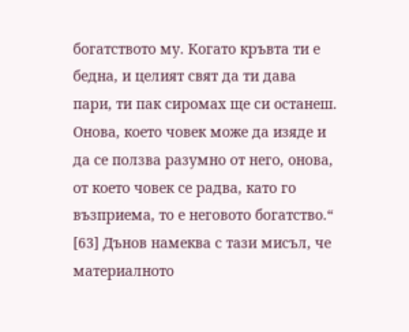богатството му. Когато кръвта ти е бедна, и целият свят да ти дава пари, ти пак сиромах ще си останеш. Онова, което човек може да изяде и да се ползва разумно от него, онова, от което човек се радва, като го възприема, то е неговото богатство.“ [63] Дънов намеква с тази мисъл, че материалното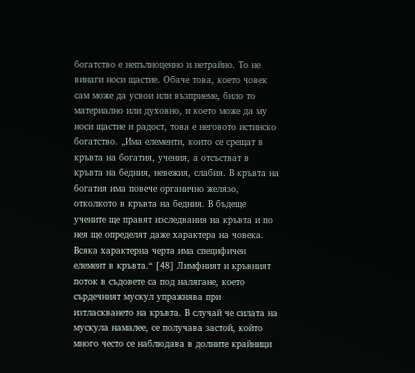богатство е непълноценно и нетрайно. То не винаги носи щастие. Обаче това, което човек сам може да усвои или възприеме, било то материално или духовно, и което може да му носи щастие и радост, това е неговото истинско богатство. „Има елементи, които се срещат в кръвта на богатия, учения, а отсъстват в кръвта на бедния, невежия, слабия. В кръвта на богатия има повече органично желязо, отколкото в кръвта на бедния. В бъдеще учените ще правят изследвания на кръвта и по нея ще определят даже характера на човека. Всяка характерна черта има специфичен елемент в кръвта.“ [48] Лимфният и кръвният поток в съдовете са под налягане, което сърдечният мускул упражнява при изтласкването на кръвта. В случай че силата на мускула намалее, се получава застой, който много често се наблюдава в долните крайници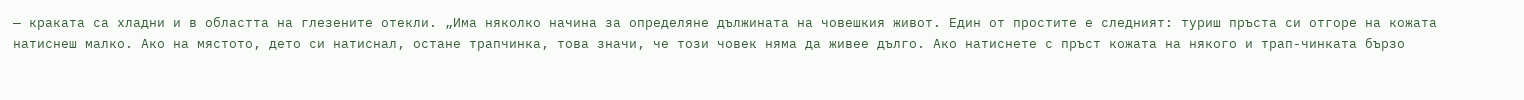— краката са хладни и в областта на глезените отекли. „Има няколко начина за определяне дължината на човешкия живот. Един от простите е следният: туриш пръста си отгоре на кожата натиснеш малко. Ако на мястото, дето си натиснал, остане трапчинка, това значи, че този човек няма да живее дълго. Ако натиснете с пръст кожата на някого и трап-чинката бързо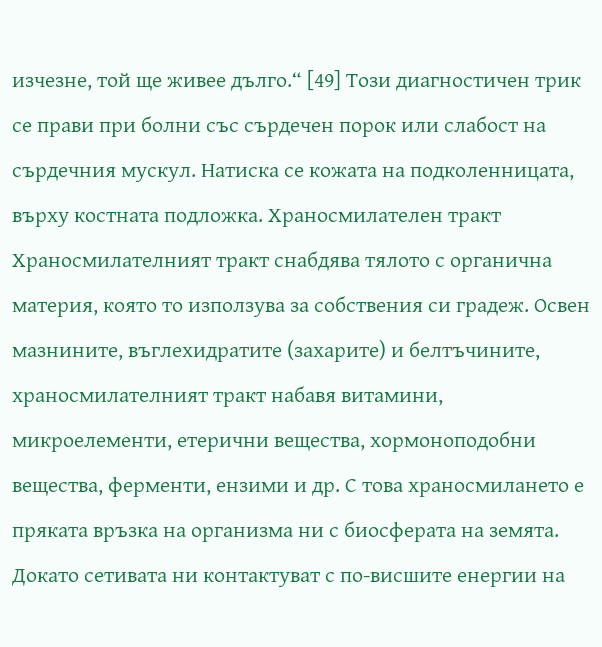изчезне, той ще живее дълго.“ [49] Този диагностичен трик се прави при болни със сърдечен порок или слабост на сърдечния мускул. Натиска се кожата на подколенницата, върху костната подложка. Храносмилателен тракт Храносмилателният тракт снабдява тялото с органична материя, която то използува за собствения си градеж. Освен мазнините, въглехидратите (захарите) и белтъчините, храносмилателният тракт набавя витамини, микроелементи, етерични вещества, хормоноподобни вещества, ферменти, ензими и др. С това храносмилането е пряката връзка на организма ни с биосферата на земята. Докато сетивата ни контактуват с по-висшите енергии на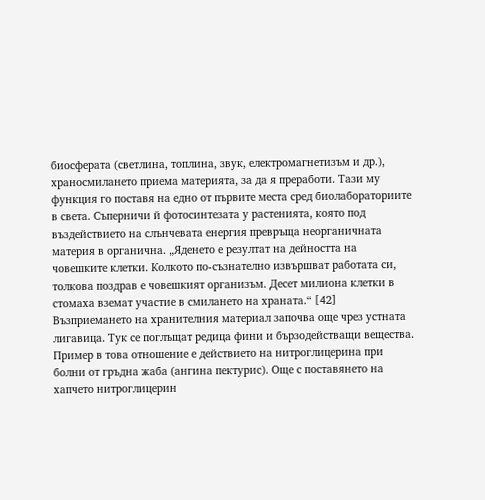биосферата (светлина, топлина, звук, електромагнетизъм и др.), храносмилането приема материята, за да я преработи. Тази му функция го поставя на едно от първите места сред биолабораториите в света. Съперничи й фотосинтезата у растенията, която под въздействието на слънчевата енергия превръща неорганичната материя в органична. „Яденето е резултат на дейността на човешките клетки. Колкото по-съзнателно извършват работата си, толкова поздрав е човешкият организъм. Десет милиона клетки в стомаха вземат участие в смилането на храната.“ [42] Възприемането на хранителния материал започва още чрез устната лигавица. Тук се поглъщат редица фини и бързодействащи вещества. Пример в това отношение е действието на нитроглицерина при болни от гръдна жаба (ангина пектурис). Още с поставянето на хапчето нитроглицерин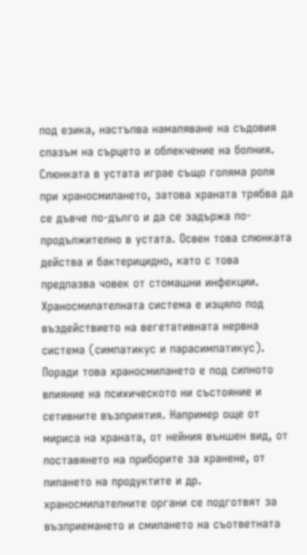под езика, настъпва намаляване на съдовия спазъм на сърцето и облекчение на болния. Слюнката в устата играе също голяма роля при храносмилането, затова храната трябва да се дъвче по-дълго и да се задържа по-продължително в устата. Освен това слюнката действа и бактерицидно, като с това предпазва човек от стомашни инфекции. Храносмилателната система е изцяло под въздействието на вегетативната нервна система (симпатикус и парасимпатикус). Поради това храносмилането е под силното влияние на психическото ни състояние и сетивните възприятия. Например още от мириса на храната, от нейния външен вид, от поставянето на приборите за хранене, от пипането на продуктите и др. храносмилателните органи се подготвят за възприемането и смилането на съответната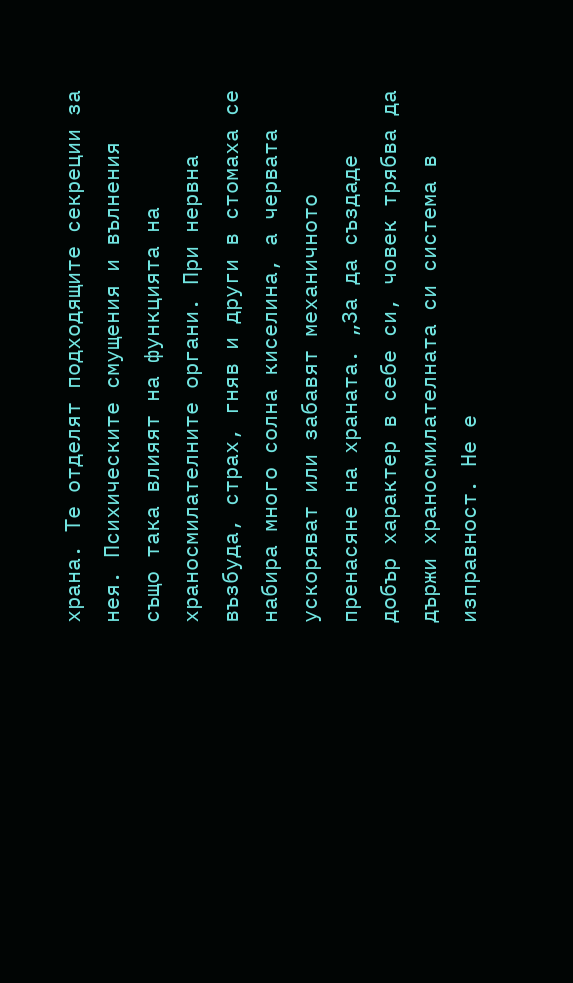храна. Те отделят подходящите секреции за нея. Психическите смущения и вълнения също така влияят на функцията на храносмилателните органи. При нервна възбуда, страх, гняв и други в стомаха се набира много солна киселина, а червата ускоряват или забавят механичното пренасяне на храната. „За да създаде добър характер в себе си, човек трябва да държи храносмилателната си система в изправност. Не е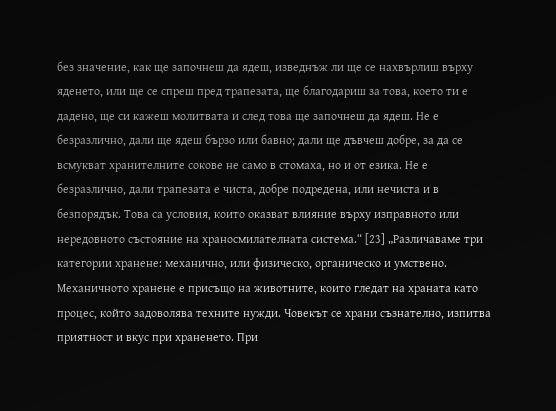без значение, как ще започнеш да ядеш, изведнъж ли ще се нахвърлиш върху яденето, или ще се спреш пред трапезата, ще благодариш за това, което ти е дадено, ще си кажеш молитвата и след това ще започнеш да ядеш. Не е безразлично, дали ще ядеш бързо или бавно; дали ще дъвчеш добре, за да се всмукват хранителните сокове не само в стомаха, но и от езика. Не е безразлично, дали трапезата е чиста, добре подредена, или нечиста и в безпорядък. Това са условия, които оказват влияние върху изправното или нередовното състояние на храносмилателната система.“ [23] „Различаваме три категории хранене: механично, или физическо, органическо и умствено. Механичното хранене е присъщо на животните, които гледат на храната като процес, който задоволява техните нужди. Човекът се храни съзнателно, изпитва приятност и вкус при храненето. При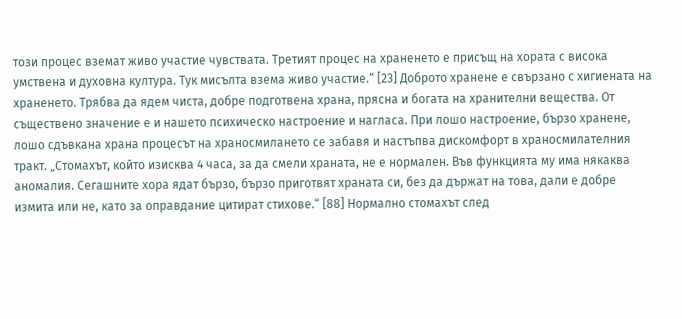този процес вземат живо участие чувствата. Третият процес на храненето е присъщ на хората с висока умствена и духовна култура. Тук мисълта взема живо участие.“ [23] Доброто хранене е свързано с хигиената на храненето. Трябва да ядем чиста, добре подготвена храна, прясна и богата на хранителни вещества. От съществено значение е и нашето психическо настроение и нагласа. При лошо настроение, бързо хранене, лошо сдъвкана храна процесът на храносмилането се забавя и настъпва дискомфорт в храносмилателния тракт. „Стомахът, който изисква 4 часа, за да смели храната, не е нормален. Във функцията му има някаква аномалия. Сегашните хора ядат бързо, бързо приготвят храната си, без да държат на това, дали е добре измита или не, като за оправдание цитират стихове.“ [88] Нормално стомахът след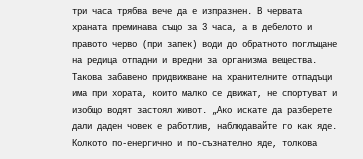три часа трябва вече да е изпразнен. В червата храната преминава също за 3 часа, а в дебелото и правото черво (при запек) води до обратното поглъщане на редица отпадни и вредни за организма вещества. Такова забавено придвижване на хранителните отпадъци има при хората, които малко се движат, не спортуват и изобщо водят застоял живот. „Ако искате да разберете дали даден човек е работлив, наблюдавайте го как яде. Колкото по-енергично и по-съзнателно яде, толкова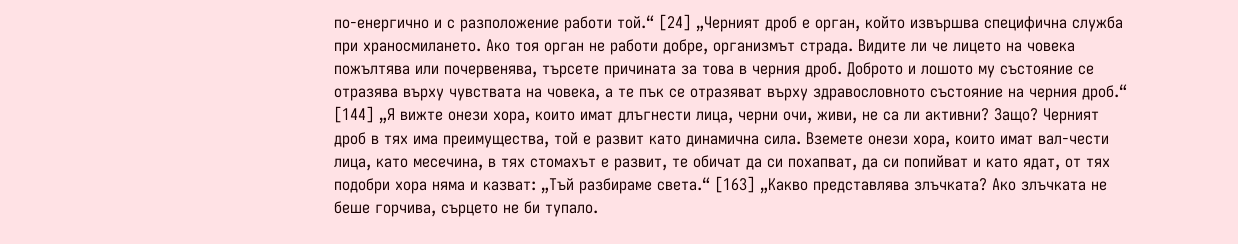по-енергично и с разположение работи той.“ [24] „Черният дроб е орган, който извършва специфична служба при храносмилането. Ако тоя орган не работи добре, организмът страда. Видите ли че лицето на човека пожълтява или почервенява, търсете причината за това в черния дроб. Доброто и лошото му състояние се отразява върху чувствата на човека, а те пък се отразяват върху здравословното състояние на черния дроб.“ [144] „Я вижте онези хора, които имат длъгнести лица, черни очи, живи, не са ли активни? Защо? Черният дроб в тях има преимущества, той е развит като динамична сила. Вземете онези хора, които имат вал-чести лица, като месечина, в тях стомахът е развит, те обичат да си похапват, да си попийват и като ядат, от тях подобри хора няма и казват: „Тъй разбираме света.“ [163] „Какво представлява злъчката? Ако злъчката не беше горчива, сърцето не би тупало.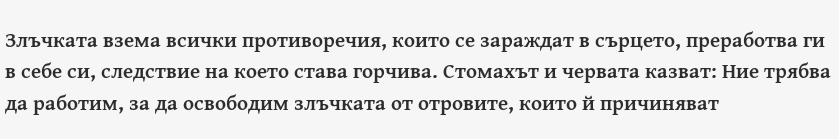Злъчката взема всички противоречия, които се зараждат в сърцето, преработва ги в себе си, следствие на което става горчива. Стомахът и червата казват: Ние трябва да работим, за да освободим злъчката от отровите, които й причиняват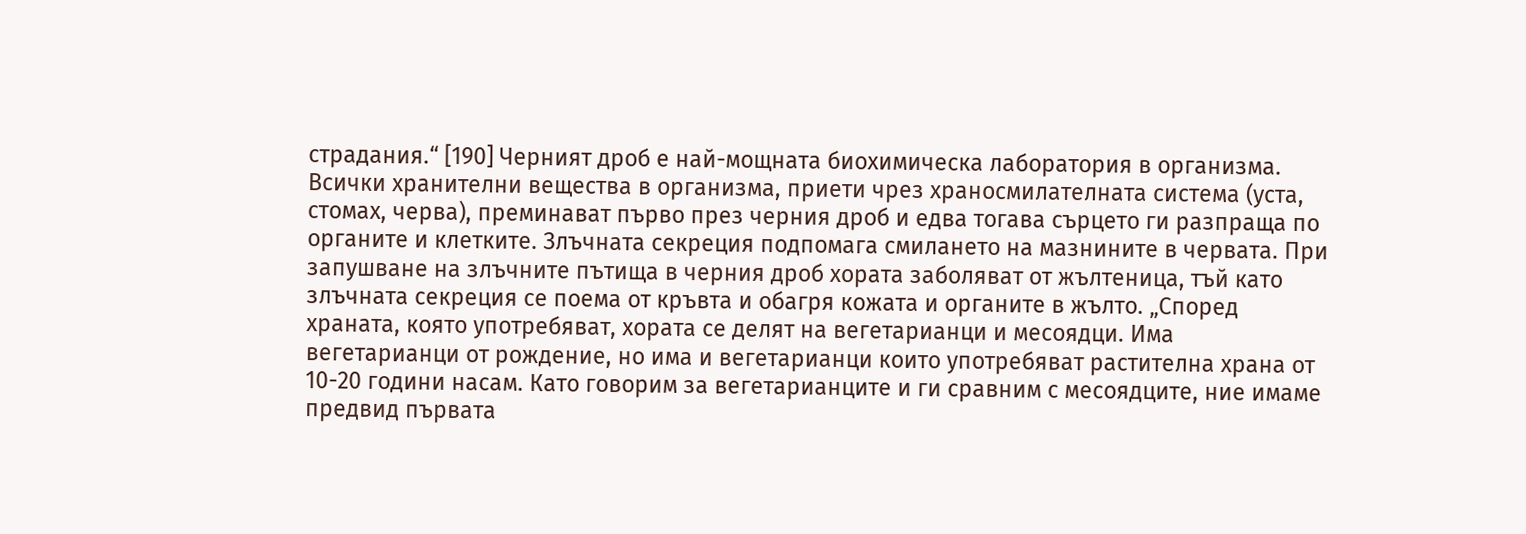страдания.“ [190] Черният дроб е най-мощната биохимическа лаборатория в организма. Всички хранителни вещества в организма, приети чрез храносмилателната система (уста, стомах, черва), преминават първо през черния дроб и едва тогава сърцето ги разпраща по органите и клетките. Злъчната секреция подпомага смилането на мазнините в червата. При запушване на злъчните пътища в черния дроб хората заболяват от жълтеница, тъй като злъчната секреция се поема от кръвта и обагря кожата и органите в жълто. „Според храната, която употребяват, хората се делят на вегетарианци и месоядци. Има вегетарианци от рождение, но има и вегетарианци които употребяват растителна храна от 10-20 години насам. Като говорим за вегетарианците и ги сравним с месоядците, ние имаме предвид първата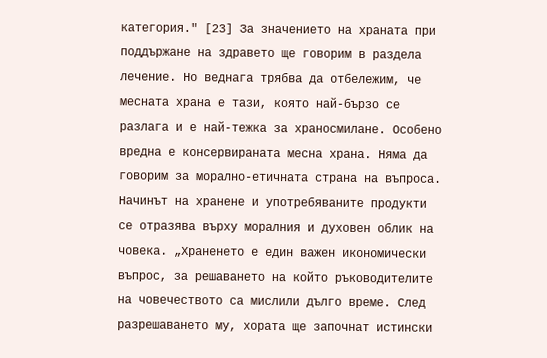категория." [23] За значението на храната при поддържане на здравето ще говорим в раздела лечение. Но веднага трябва да отбележим, че месната храна е тази, която най-бързо се разлага и е най-тежка за храносмилане. Особено вредна е консервираната месна храна. Няма да говорим за морално-етичната страна на въпроса. Начинът на хранене и употребяваните продукти се отразява върху моралния и духовен облик на човека. „Храненето е един важен икономически въпрос, за решаването на който ръководителите на човечеството са мислили дълго време. След разрешаването му, хората ще започнат истински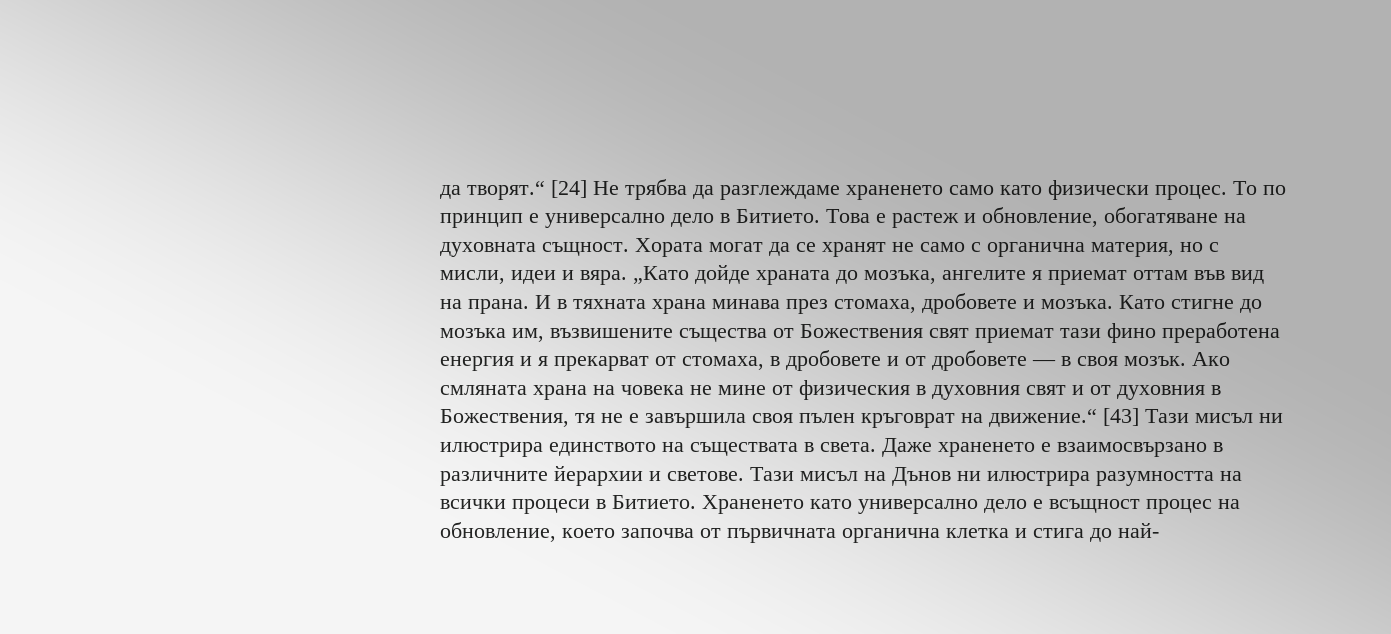да творят.“ [24] Не трябва да разглеждаме храненето само като физически процес. То по принцип е универсално дело в Битието. Това е растеж и обновление, обогатяване на духовната същност. Хората могат да се хранят не само с органична материя, но с мисли, идеи и вяра. „Като дойде храната до мозъка, ангелите я приемат оттам във вид на прана. И в тяхната храна минава през стомаха, дробовете и мозъка. Като стигне до мозъка им, възвишените същества от Божествения свят приемат тази фино преработена енергия и я прекарват от стомаха, в дробовете и от дробовете — в своя мозък. Ако смляната храна на човека не мине от физическия в духовния свят и от духовния в Божествения, тя не е завършила своя пълен кръговрат на движение.“ [43] Тази мисъл ни илюстрира единството на съществата в света. Даже храненето е взаимосвързано в различните йерархии и светове. Тази мисъл на Дънов ни илюстрира разумността на всички процеси в Битието. Храненето като универсално дело е всъщност процес на обновление, което започва от първичната органична клетка и стига до най-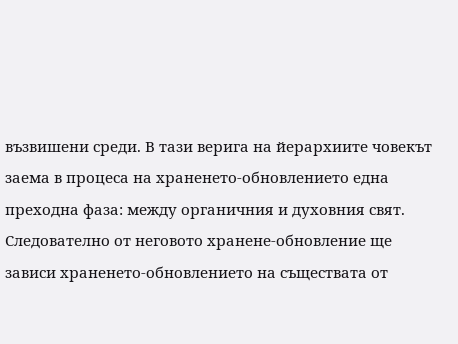възвишени среди. В тази верига на йерархиите човекът заема в процеса на храненето-обновлението една преходна фаза: между органичния и духовния свят. Следователно от неговото хранене-обновление ще зависи храненето-обновлението на съществата от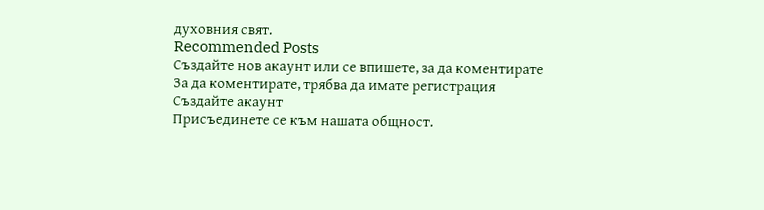духовния свят.
Recommended Posts
Създайте нов акаунт или се впишете, за да коментирате
За да коментирате, трябва да имате регистрация
Създайте акаунт
Присъединете се към нашата общност.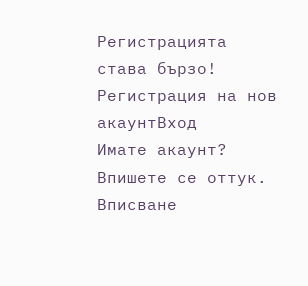Регистрацията става бързо!
Регистрация на нов акаунтВход
Имате акаунт? Впишете се оттук.
Вписване